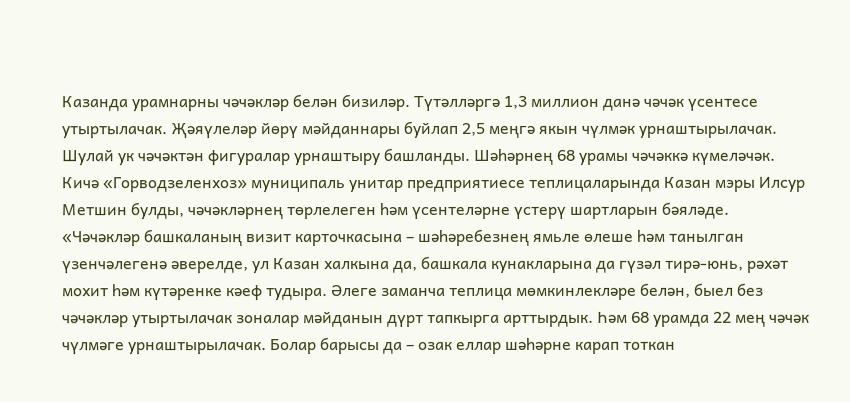Казанда урамнарны чәчәкләр белән бизиләр. Түтәлләргә 1,3 миллион данә чәчәк үсентесе утыртылачак. Җәяүлеләр йөрү мәйданнары буйлап 2,5 меңгә якын чүлмәк урнаштырылачак. Шулай ук чәчәктән фигуралар урнаштыру башланды. Шәһәрнең 68 урамы чәчәккә күмеләчәк. Кичә «Горводзеленхоз» муниципаль унитар предприятиесе теплицаларында Казан мэры Илсур Метшин булды, чәчәкләрнең төрлелеген һәм үсентеләрне үстерү шартларын бәяләде.
«Чәчәкләр башкаланың визит карточкасына – шәһәребезнең ямьле өлеше һәм танылган үзенчәлегенә әверелде, ул Казан халкына да, башкала кунакларына да гүзәл тирә-юнь, рәхәт мохит һәм күтәренке кәеф тудыра. Әлеге заманча теплица мөмкинлекләре белән, быел без чәчәкләр утыртылачак зоналар мәйданын дүрт тапкырга арттырдык. Һәм 68 урамда 22 мең чәчәк чүлмәге урнаштырылачак. Болар барысы да – озак еллар шәһәрне карап тоткан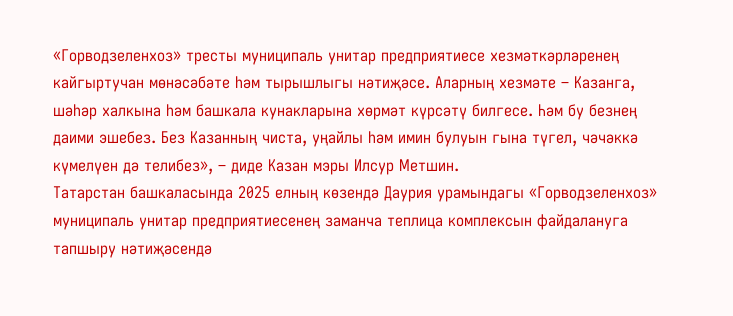«Горводзеленхоз» тресты муниципаль унитар предприятиесе хезмәткәрләренең кайгыртучан мөнәсәбәте һәм тырышлыгы нәтиҗәсе. Аларның хезмәте – Казанга, шәһәр халкына һәм башкала кунакларына хөрмәт күрсәтү билгесе. Һәм бу безнең даими эшебез. Без Казанның чиста, уңайлы һәм имин булуын гына түгел, чәчәккә күмелүен дә телибез», – диде Казан мэры Илсур Метшин.
Татарстан башкаласында 2025 елның көзендә Даурия урамындагы «Горводзеленхоз» муниципаль унитар предприятиесенең заманча теплица комплексын файдалануга тапшыру нәтиҗәсендә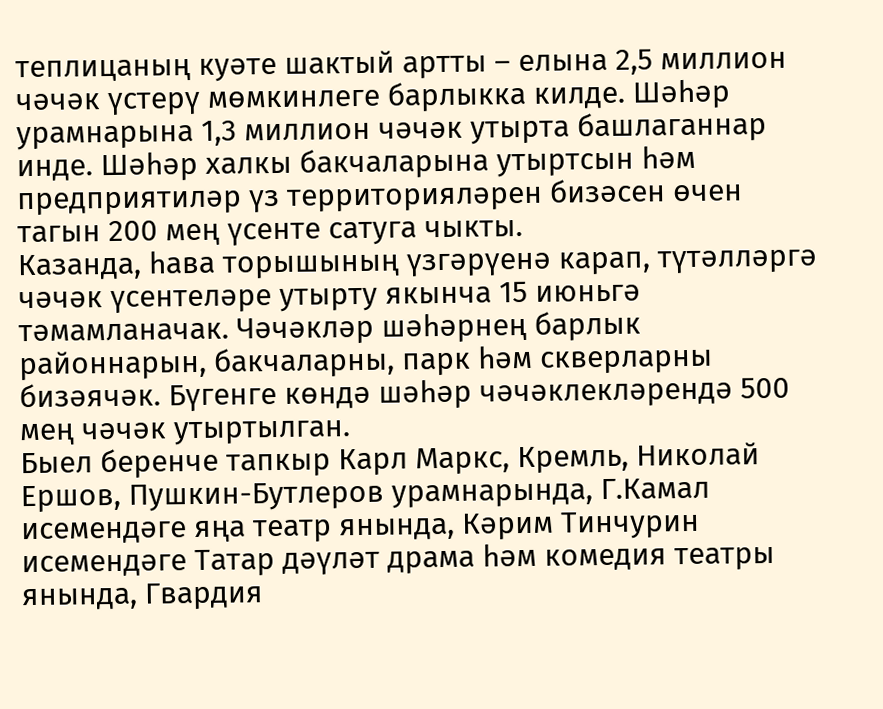теплицаның куәте шактый артты – елына 2,5 миллион чәчәк үстерү мөмкинлеге барлыкка килде. Шәһәр урамнарына 1,3 миллион чәчәк утырта башлаганнар инде. Шәһәр халкы бакчаларына утыртсын һәм предприятиләр үз территорияләрен бизәсен өчен тагын 200 мең үсенте сатуга чыкты.
Казанда, һава торышының үзгәрүенә карап, түтәлләргә чәчәк үсентеләре утырту якынча 15 июньгә тәмамланачак. Чәчәкләр шәһәрнең барлык районнарын, бакчаларны, парк һәм скверларны бизәячәк. Бүгенге көндә шәһәр чәчәклекләрендә 500 мең чәчәк утыртылган.
Быел беренче тапкыр Карл Маркс, Кремль, Николай Ершов, Пушкин-Бутлеров урамнарында, Г.Камал исемендәге яңа театр янында, Кәрим Тинчурин исемендәге Татар дәүләт драма һәм комедия театры янында, Гвардия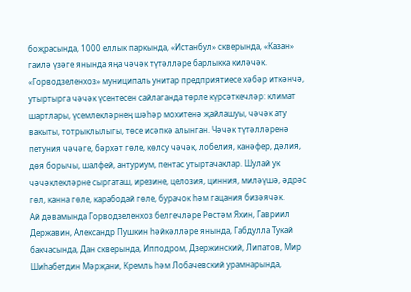боҗрасында, 1000 еллык паркында, «Истанбул» скверында, «Казан» гаилә үзәге янында яңа чәчәк түтәлләре барлыкка киләчәк.
«Горводзеленхоз» муниципаль унитар предприятиесе хәбәр иткәнчә, утыртырга чәчәк үсентесен сайлаганда төрле күрсәткечләр: климат шартлары, үсемлекләрнең шәһәр мохитенә җайлашуы, чәчәк ату вакыты, тотрыклылыгы, төсе исәпкә алынган. Чәчәк түтәлләренә петуния чәчәге, бәрхәт гөле, көлсу чәчәк, лобелия, канәфер, дәлия, дөя борычы, шалфей, антуриум, пентас утыртачаклар. Шулай ук чәчәклекләрне сыргаташ, ирезине, целозия, цинния, миләүшә, әдрәс гөл, канна гөле, карабодай гөле, бурачок һәм гацания бизәячәк.
Ай дәвамында Горводзеленхоз белгечләре Рөстәм Яхин, Гавриил Державин, Александр Пушкин һәйкәлләре янында, Габдулла Тукай бакчасында, Дан скверында, Ипподром, Дзержинский, Липатов, Мир Шиһабетдин Мәрҗани, Кремль һәм Лобачевский урамнарында,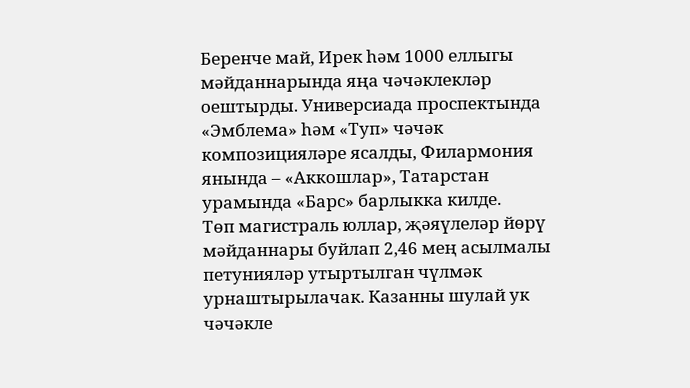Беренче май, Ирек һәм 1000 еллыгы мәйданнарында яңа чәчәклекләр оештырды. Универсиада проспектында «Эмблема» һәм «Туп» чәчәк композицияләре ясалды, Филармония янында – «Аккошлар», Татарстан урамында «Барс» барлыкка килде.
Төп магистраль юллар, җәяүлеләр йөрү мәйданнары буйлап 2,46 мең асылмалы петунияләр утыртылган чүлмәк урнаштырылачак. Казанны шулай ук чәчәкле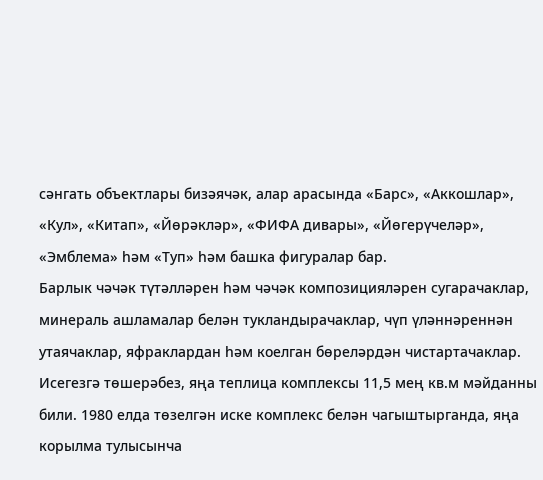сәнгать объектлары бизәячәк, алар арасында «Барс», «Аккошлар», «Кул», «Китап», «Йөрәкләр», «ФИФА дивары», «Йөгерүчеләр», «Эмблема» һәм «Туп» һәм башка фигуралар бар.
Барлык чәчәк түтәлләрен һәм чәчәк композицияләрен сугарачаклар, минераль ашламалар белән тукландырачаклар, чүп үләннәреннән утаячаклар, яфраклардан һәм коелган бөреләрдән чистартачаклар.
Исегезгә төшерәбез, яңа теплица комплексы 11,5 мең кв.м мәйданны били. 1980 елда төзелгән иске комплекс белән чагыштырганда, яңа корылма тулысынча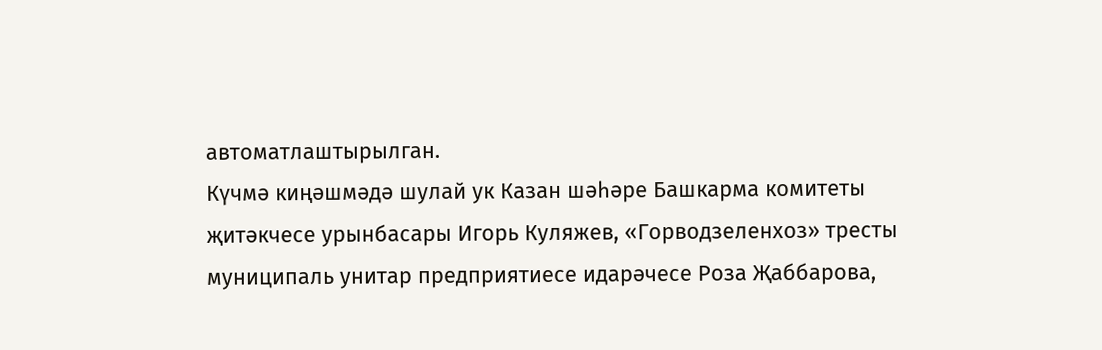автоматлаштырылган.
Күчмә киңәшмәдә шулай ук Казан шәһәре Башкарма комитеты җитәкчесе урынбасары Игорь Куляжев, «Горводзеленхоз» тресты муниципаль унитар предприятиесе идарәчесе Роза Җаббарова,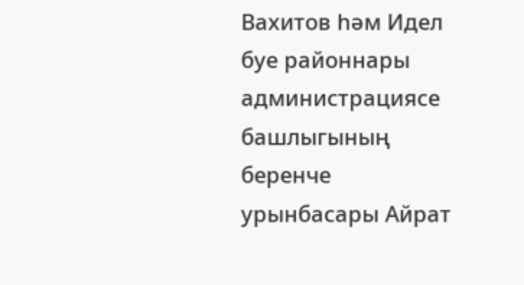Вахитов һәм Идел буе районнары администрациясе башлыгының беренче урынбасары Айрат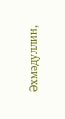Әхмәдуллин,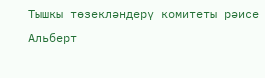Тышкы төзекләндерү комитеты рәисе Альберт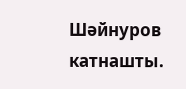Шәйнуров катнашты.